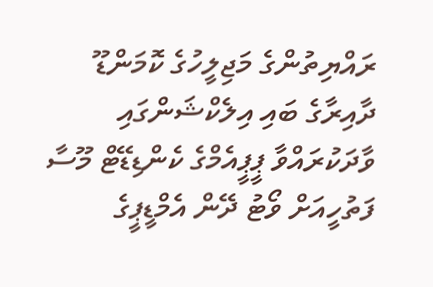ރައްޔިތުންގެ މަޖިލީހުގެ ކޮމަންޑޫ ދާއިރާގެ ބައި އިލެކްޝަންގައި ވާދަކުރައްވާ ޕީޕީއެމްގެ ކެންޑިޑޭޓް މޫސާ ފަތުހީއަށް ވޯޓު ދޭން އެމްޑީޕީގެ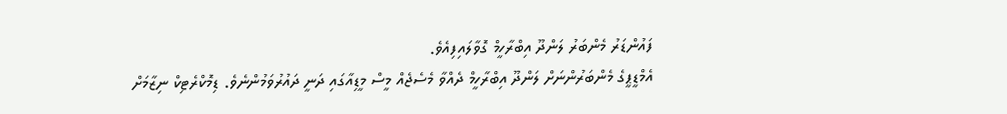ފައުންޑަރު މެންބަރު ލަންދޫ އިބްރާހީމް ގޮވާލައިފިއެވެ.
އެމްޑީޕީގެ މެންބަރުންނަށް ލަންދޫ އިބްރާހީމް ދެއްވާ މެސެޖެއް މީސް މީޑިއާގައި ދަނީ ދައުރުވަމުންނެވެ. ޑިމޮކްރެޓިކް ނިޒާމަށް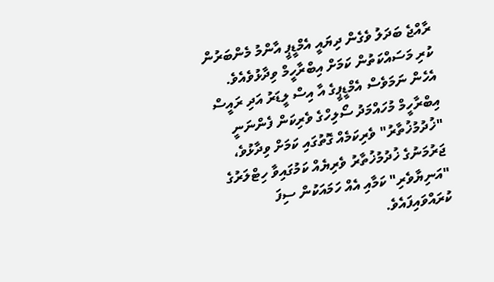ރާއްޖެ ބަދަލު ވެގެން ދިޔައީ އެމްޑީޕީ އާންމު މެންބަރުން ކުރި މަސައްކަތުން ކަމަށް އިބްރާހީމް ވިދާޅުވެއެވެ.
އެހެން ނަމަވެސް އެމްޑީޕީގެ އާ އިސް ލީޑަރު އަދި ރައީސް އިބްރާހީމް މުހައްމަދު ސޯލިހްގެ ވެރިކަން ފެންނަނީ "ޚުދުމުޚުތާރު" ވެރިކަމެއް ގޮތުގައި ކަމަށް ވިދާޅުވެ، ޖަރުމަނުގެ ޚުދުމުޚުތާރު ވެރިޔެއް ކަމުގައިވާ ހިޓްލަރުގެ "އަނިޔާވެރި" ކަމާއި އެއް ހަމައަކުން ސިފަ ކުރައްވައިފައެވެ.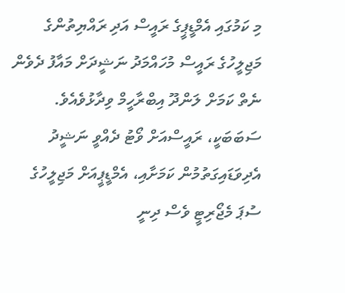މި ކަމުގައި އެމްޑީޕީގެ ރައީސް އަދި ރައްޔިތުންގެ މަޖިލީހުގެ ރައީސް މުހައްމަދު ނަޝީދަށް މައާފު ދެވެން ނެތް ކަމަށް ލަންދޫ އިބްރާހީމް ވިދާޅުވެއެވެ. ސަބަބަކީ، ރައީސްއަށް ވޯޓު ދެއްވީ ނަޝީދު އެދިވަޑައިގަތުމުން ކަމަށާއި، އެމްޑީޕީއަށް މަޖިލީހުގެ ސުޕަ މެޖޯރިޓީ ވެސް ދިނީ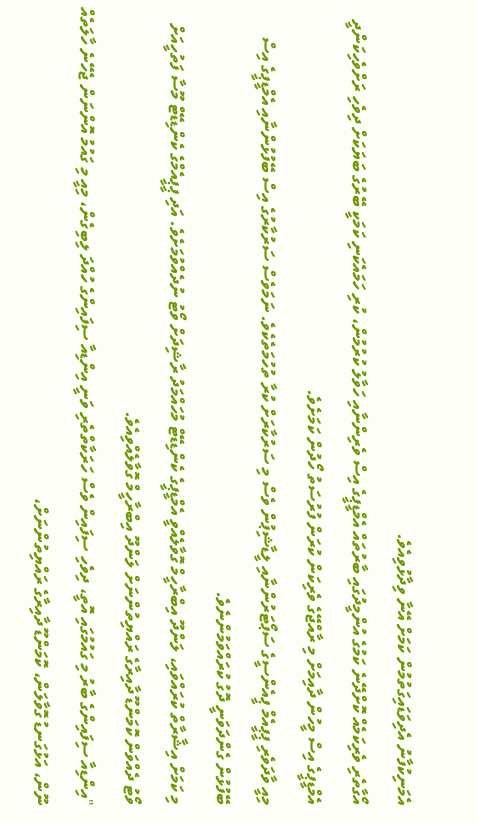އެމަނިކުފާނު އެދިވަޑައިގަތުމުން ކަމަށް އޭނާ ވިދާޅުވިއެވެ.
އޯގާތެރި ވެރިކަމެއް ކޮށްދޭނެ ކަމުގެ އުންމީދުގައި ބާރުތައް އެމްޑީޕީގެ އިސް ވެރިންނާއި ހަވާލު ކުރުމުން، ކުރި ހަމައެކަނި ކަމަކީ ބޭރުގެ ބަޔަކަށް ދިވެހި ރަށްވެހިކަންދީ އެމްޑީޕީގެ އިސް މީހުން ދާއިމަށް މި ރާއްޖޭގެ ވެރިކަން ކުރަން ފުރުސަތު ހޯދުން ކަމަށެވެ.
މިއީ ވާދަވެރި ޕީޕީއެމް ޕީއެންސީގެ ސަޕޯޓަރުންނާއި ލީޑާޝިޕުން ވެސް މި ސަރުކާރަށް ކުރާ ތުހުމަތެކެވެ. ނަމަވެސް ސަރުކާރުގެ އިސް ބޭފުޅުންނާއި އެމްޑީޕީގެ އިސް ބޭފުޅުން ގެންދަވަނީ ދޮގު ކުރައްވަމުންނެވެ.
މި ކަމަށް އިޝާރާތް ކުރައްވައި، ލަންދޫ އިބްރާހީމް ގޮވާލެއްވީ އެމްޑީޕީގެ ކެންޑިޑޭޓް މުހައްމަދު ރާޝިދަށް ވޯޓު ނުދެއްވުމަށެވެ. އަދި ޕީޕީއެމްގެ ކެންޑިޑޭޓް މޫސާ ފަތުހީއަށް ވޯޓު ދެއްވަން ކޮމަންޑޫ ދާއިރާގެ ރައްޔިތުންނަށް ލަންދޫ އިބްރާހީމް ގޮވާލެއްވިއެވެ.
"އިންޑިއާ ސިފައިންގެ ބާރު މި ގައުމުގައި އޮތީ، ދިވެހި ސިފައިން ވެސް ހަރަކާތްތެރި ވަނީ އިންޑިއާ ސިފައިންގެ ހުއްދަ ލިބިގެން، މިއީ މި ގައުމު އޮންނަން ޖެހޭނެ ހާލަތެއް ނޫން، އަޅުގަނޑު ގޮވާލަން، ކޮމަންޑޫ ދާއިރާގެ ރައްޔިތުންނަށް،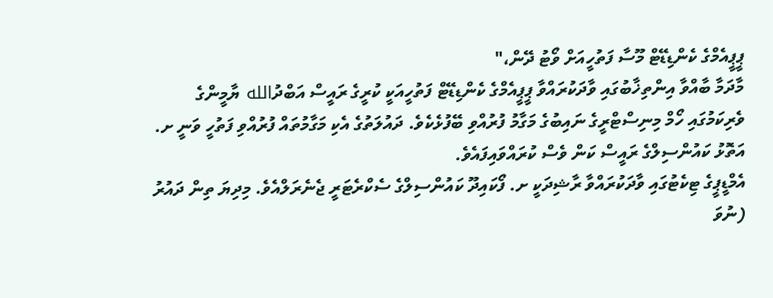ޕީޕީއެމްގެ ކެންޑިޑޭޓް މޫސާ ފަތުހީއަށް ވޯޓު ދޭން،"
މާދަމާ ބާއްވާ އިންތިޚާބުގައި ވާދަކުރައްވާ ޕީޕީއެމްގެ ކެންޑިޑޭޓް ފަތުހީއަކީ ކުރީގެ ރައީސް އަބްދުالله ޔާމީންގެ ވެރިކަމުގައި ހޯމް މިނިސްޓްރީގެ ނައިބުގެ މަގާމު ފުރުއްވި ބޭފުޅެކެވެ. ދައުލަތުގެ އެކި މަގާމުތައް ފުރުއްވި ފަތުހީ ވަނީ ށ. އަތޮޅު ކައުންސިލްގެ ރައީސް ކަން ވެސް ކުރައްވައިފައެވެ.
އެމްޑީޕީގެ ޓިކެޓުގައި ވާދަކުރައްވާ ރާޝިދަކީ ށ. ފޯކައިދޫ ކައުންސިލްގެ ސެކްރެޓަރީ ޖެނެރަލްއެވެ. މިދިޔަ ތިން ދައުރު (ނުވަ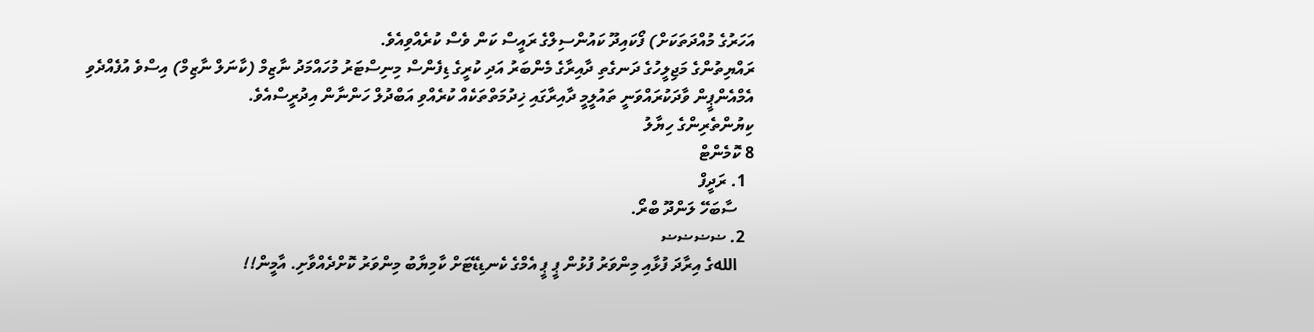އަހަރުގެ މުއްދަތަކަށް) ފޯކައިދޫ ކައުންސިލްގެ ރައީސް ކަން ވެސް ކުރެއްވިއެވެ.
ރައްޔިތުންގެ މަޖިލީހުގެ ދަނގެތި ދާއިރާގެ މެންބަރު އަދި ކުރީގެ ޑިފެންސް މިނިސްޓަރު މުހައްމަދު ނާޒިމް (ކާނަލް ނާޒިމް) އިސްވެ އުފެއްދެވި އެމްއެންޕީން ވާދަކުރައްވަނީ ތައުލީމީ ދާއިރާގައި ޚިދުމަތްތަކެއް ކުރެއްވި އަބްދުލް ހަންނާން އިދުރީސްއެވެ.
ކިޔުންތެރިންގެ ހިޔާލު
8 ކޮމެންޓް
  1. ރަދީފް
    ސާބަހޭ ލަންދޫ ބްރޯ.
  2. ޟޟޟޟ
    اللهގެ އިރާދަ ފުޅާއި މިންވަރު ފުޅުން ޕީ ޕީ އެމްގެ ކެނޑިޑޭޓަށް ކާމިޔާބު މިންވަރު ކޮށްދެއްވާށި. އާމީން!!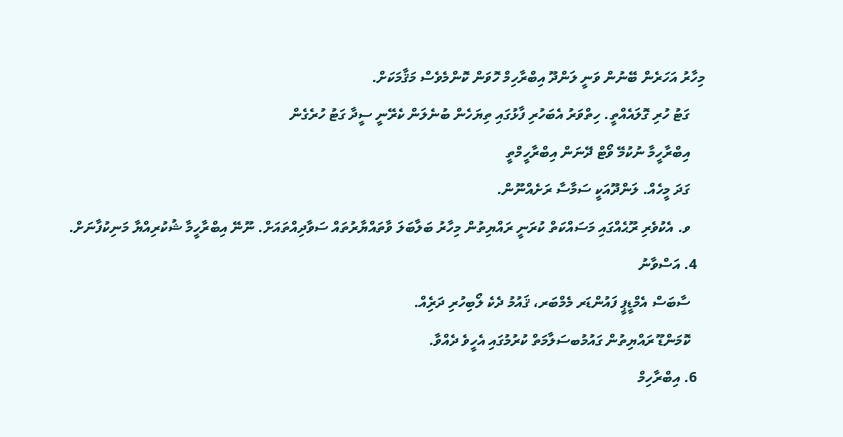މިހާރު އަހަރެން ބޭނުން ވަނީ ލަންދޫ އިބްރާހިމް ހޮވަން ކޮންމެވެސް މަޤާމަކަށް.
    ގަޓު ހުރި ގޮލައެއްތީ. ހިތްވަރު އެބަހުރި ފާޅުގައި ތިޔަހެން ބުނެލަން ކެރޭނީ ސީދާ ގަޓު ހުރެގެން
    އިބްރާހީމާ ނުކުމޭ ވޯޓް ދޭނަން އިބްރާހީމްތީ
    ގަދަ މީހެއް. ލަންދޫއަކީ ސަމާސާ ރަށެއްނޫން.
    ވ. އެކުވެރި ރޫޙެއްގައި މަސައްކަތް ކުރަނީ ރައްޔިތުން މިހާރު ބަލާބަލަ ވާތައްޔާރުތައް ސަވާދިއްތައަށް. ނޫނޭ އިބްރާހީމާ ޝުކުރިއްޔާ މަނިކުފާނަށް.
  4. އަސްވާނު
    ސާބަސް އެމްޑީޕީ ފައުންޑަރ މެމްބަރ، ޤައުމު ދެކެ ލޯބިހުރި ދަރިެއް.
    ކޮމަންޑޫ ރައްޔިތުން ގައުމުބސަލާމަތް ކުރުމުގައި އެހީވެ ދެއްވާ.
  6. އިބްރާހިމް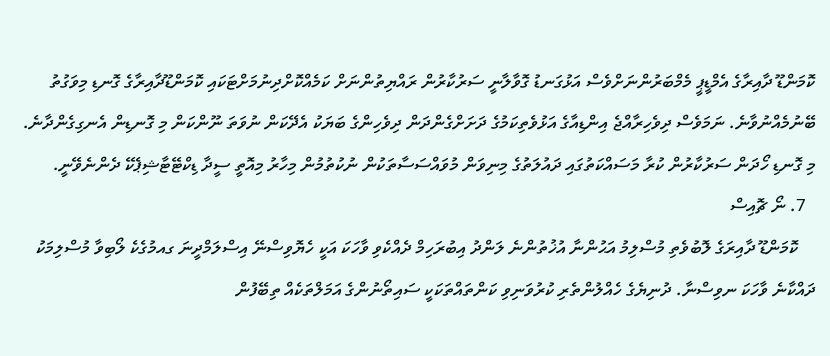ކޮމަންޑޫ ދާއިރާގެ އެމްޑީޕީ މެމްބަރުންނަށްވެސް އަޅުގަނޑު ގޮވާލާނީ ސަރުކާރުން ރައްޔިތުންނަށް ކަމެއްކޮށްދިނުމަށްޓަކައި ކޮމަންޑޫދާއިރާގެ ގޮނޑި މިވަގުތު ބޭނުމެއްނުވާނެ. ނަމަވެސް ދިވެހިރާއްޖެ އިންޑިއާގެ އަޅުވެތިކަމުގެ ދަށަށްގެންދަން ދިވެހިންގެ ބަޔަކު އެދޭކަން ނުވަތަ ނޫންކަން މި ގޮނޑިން އެނގިގެންދާނެ. މި ގޮނޑި ހޯދަން ސަރުކާރުން ކުރާ މަސައްކަތުގައި ދައުލަތުގެ މިނިވަން މުވައްސަސާތަކުން ނުކުތުމުން މިހާރު މިއޮތީ ސީދާ ޑިކްޓޭޓާޝިޕެކޭ ދެންނެވޭނީ.
  7. ނޯ ޗޮއިސް
    ކޮމަންޑޫ ދާއިރަގެ ލޮބުވެތި މުސްލިމު އަޙުންނާ އުޚުތުންނެ ލަންދު އިބުރަހިމް ދެއްކެވި ވާހަކަ އަކީ ހެޔޮވިސްނޭ އިސްލަމްދީނަ ގއމުގެކެ ލޯބިވާ މުސްލިމަކު ދައްކާނެ ވާހަކަ ނވިސްނާ. ދުނިޔެގެ ހެއްލުންތެރި ކުރުވަނިވި ކަންތައްތަކަކީ ސައިތޯނުންގެ އަމަލްތަކެއް ތިބޭފުން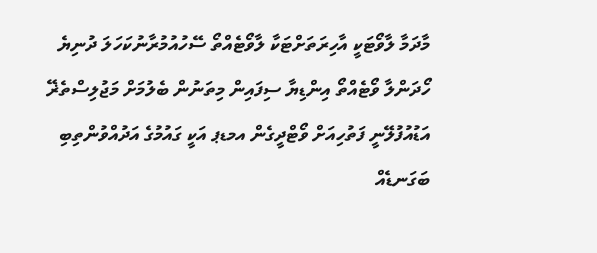މާދަމާ ލާވޯޓަކީ އާހިރަތަށްޓަކާ ލާވޯޓެއްތޯ ސޭހުއުމުރާނުކަހަލަ ދުނިޔެ ހޯދަންލާ ވޯޓެއްތޯ އިންޑިޔާ ސިފައިން މިތަނުން ބެލުމަށް މަޖުލިސްތެޜޭ އަޑުއުފުލޭނީ ފަތުހިއަށް ވޯޓްދީގެން އމޑޕ އަކީ ގައުމުގެ އަދުއްވުންތިބި ބަގަނޑެއް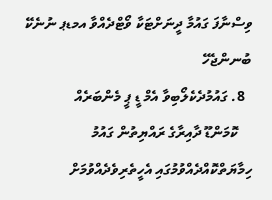ވިސްނާފަ ގައުމާ ދީނަށްޓަކާ ވޯޓްދެއްވާ އމޑޕ ނުނެކޭ ބުނންޖެހޭ
  8. ގައުމުދެކެލޯބިވާ އެމް ޑީ ޕީ މެންބަރެއް
    ކޮމަންޑޫ ދާއިރާގެ ރައްޔިތުން ގައުމު ހިމާޔަތްކޮއްދެއްވުމުގައި އެހީތެރިވެދެއްވުމަށް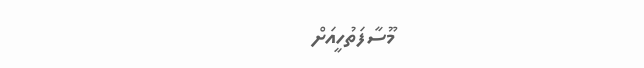މޫސާފަތުހީއަށް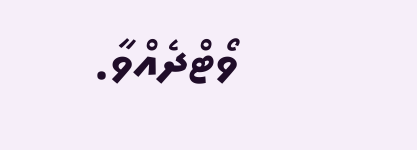ވޯޓްދެއްވާ.